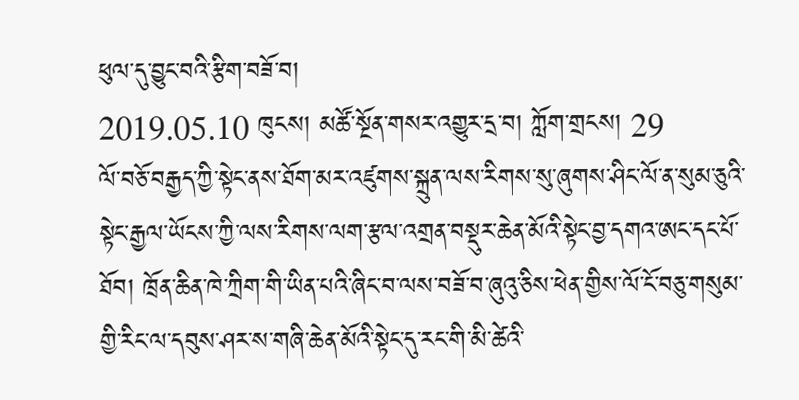ཕུལ་དུ་བྱུང་བའི་རྩིག་བཟོ་བ།
2019.05.10 ཁུངས། མཚོ་སྔོན་གསར་འགྱུར་དྲ་བ། ཀློག་གྲངས། 29
ལོ་བཅོ་བརྒྱད་ཀྱི་སྟེང་ནས་ཐོག་མར་འཛུགས་སྐྲུན་ལས་རིགས་སུ་ཞུགས་ཤིང་ལོ་ན་སུམ་ཅུའི་སྟེང་རྒྱལ་ཡོངས་ཀྱི་ལས་རིགས་ལག་རྩལ་འགྲན་བསྡུར་ཆེན་མོའི་སྟེང་བྱ་དགའ་ཨང་དང་པོ་ཐོབ། ཁྲོན་ཆིན་ཁེ་ཀྲིག་གི་ཡིན་པའི་ཞིང་བ་ལས་བཟོ་བ་ཞུའུ་ཅིས་ཕེན་གྱིས་ལོ་ངོ་བཅུ་གསུམ་གྱི་རིང་ལ་དབུས་ཤར་ས་གཞི་ཆེན་མོའི་སྟེང་དུ་རང་གི་མི་ཚེའི་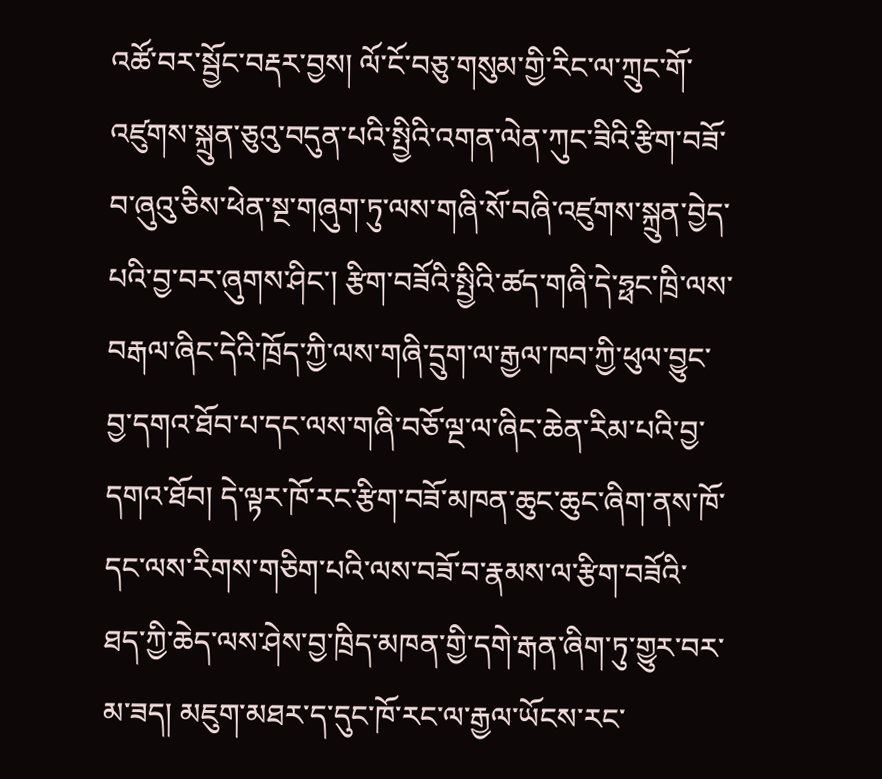འཚོ་བར་སྦྱོང་བརྡར་བྱས། ལོ་ངོ་བཅུ་གསུམ་གྱི་རིང་ལ་ཀྲུང་གོ་འཛུགས་སྐྲུན་ཅུའུ་བདུན་པའི་སྤྱིའི་འགན་ལེན་ཀུང་ཟིའི་རྩིག་བཟོ་བ་ཞུའུ་ཅིས་ཕེན་སྔ་གཞུག་ཏུ་ལས་གཞི་སོ་བཞི་འཛུགས་སྐྲུན་བྱེད་པའི་བྱ་བར་ཞུགས་ཤིང་། རྩིག་བཟོའི་སྤྱིའི་ཚད་གཞི་དེ་ཧྥང་ཁྲི་ལས་བརྒལ་ཞིང་དེའི་ཁྲོད་ཀྱི་ལས་གཞི་དྲུག་ལ་རྒྱལ་ཁབ་ཀྱི་ཕུལ་བྱུང་བྱ་དགའ་ཐོབ་པ་དང་ལས་གཞི་བཅོ་ལྔ་ལ་ཞིང་ཆེན་རིམ་པའི་བྱ་དགའ་ཐོབ། དེ་ལྟར་ཁོ་རང་རྩིག་བཟོ་མཁན་ཆུང་ཆུང་ཞིག་ནས་ཁོ་དང་ལས་རིགས་གཅིག་པའི་ལས་བཟོ་བ་རྣམས་ལ་རྩིག་བཟོའི་ཐད་ཀྱི་ཆེད་ལས་ཤེས་བྱ་ཁྲིད་མཁན་གྱི་དགེ་རྒན་ཞིག་ཏུ་གྱུར་བར་མ་ཟད། མཇུག་མཐར་ད་དུང་ཁོ་རང་ལ་རྒྱལ་ཡོངས་རང་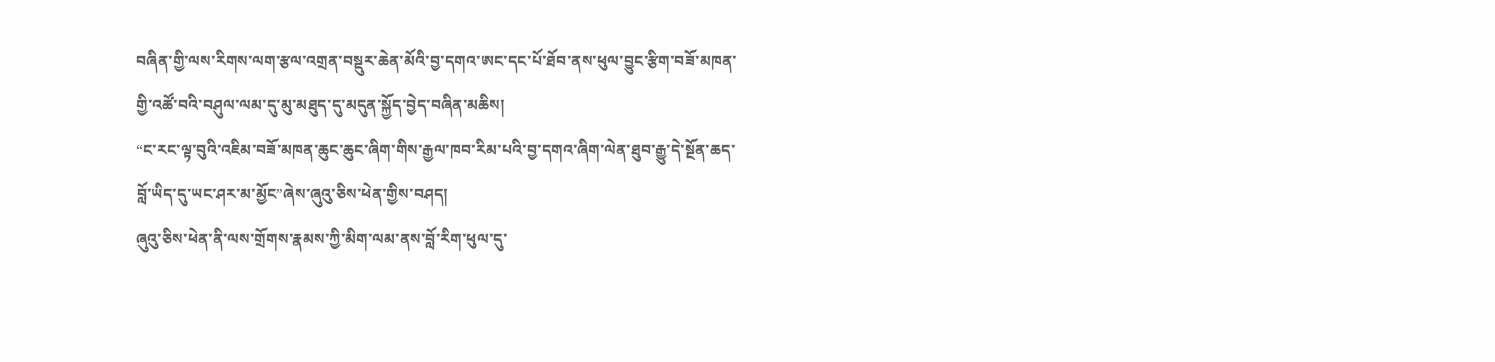བཞིན་གྱི་ལས་རིགས་ལག་རྩལ་འགྲན་བསྡུར་ཆེན་མོའི་བྱ་དགའ་ཨང་དང་པོ་ཐོབ་ནས་ཕུལ་བྱུང་རྩིག་བཟོ་མཁན་གྱི་འཚོ་བའི་བཤུལ་ལམ་དུ་མུ་མཐུད་དུ་མདུན་སྐྱོད་བྱེད་བཞིན་མཆིས།
“ང་རང་ལྟ་བུའི་འཇིམ་བཟོ་མཁན་ཆུང་ཆུང་ཞིག་གིས་རྒྱལ་ཁབ་རིམ་པའི་བྱ་དགའ་ཞིག་ལེན་ཐུབ་རྒྱུ་དེ་སྔོན་ཆད་བློ་ཡིད་དུ་ཡང་ཤར་མ་མྱོང”ཞེས་ཞུའུ་ཅིས་ཕེན་གྱིས་བཤད།
ཞུའུ་ཅིས་ཕེན་ནི་ལས་གྲོགས་རྣམས་ཀྱི་མིག་ལམ་ནས་བློ་རིག་ཕུལ་དུ་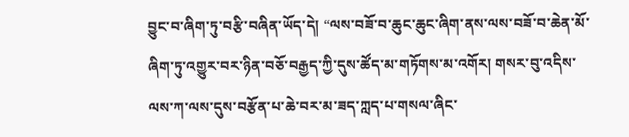བྱུང་བ་ཞིག་ཏུ་བརྩི་བཞིན་ཡོད་དེ། “ལས་བཟོ་བ་ཆུང་ཆུང་ཞིག་ནས་ལས་བཟོ་བ་ཆེན་མོ་ཞིག་ཏུ་འགྱུར་བར་ཉིན་བཅོ་བརྒྱད་ཀྱི་དུས་ཚོད་མ་གཏོགས་མ་འགོར། གསར་བུ་འདིས་ལས་ཀ་ལས་དུས་བརྩོན་པ་ཆེ་བར་མ་ཟད་ཀླད་པ་གསལ་ཞིང་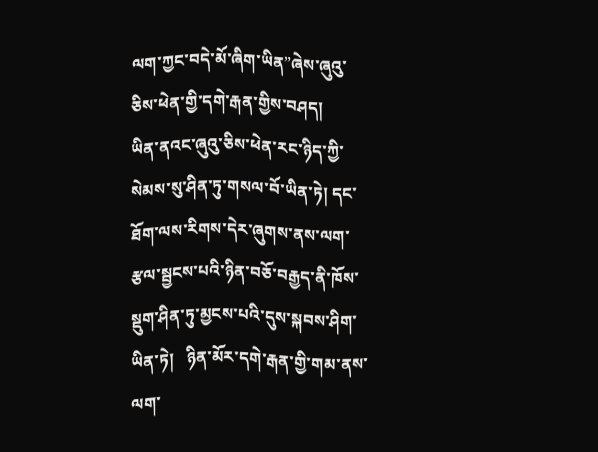ལག་ཀྱང་བདེ་མོ་ཞིག་ཡིན”ཞེས་ཞུའུ་ཅིས་ཕེན་གྱི་དགེ་རྒན་གྱིས་བཤད།
ཡིན་ནའང་ཞུའུ་ཅིས་ཕེན་རང་ཉིད་ཀྱི་སེམས་སུ་ཤིན་ཏུ་གསལ་བོ་ཡིན་ཏེ། དང་ཐོག་ལས་རིགས་དེར་ཞུགས་ནས་ལག་རྩལ་སྦྱངས་པའི་ཉིན་བཅོ་བརྒྱད་ནི་ཁོས་སྡུག་ཤིན་ཏུ་མྱངས་པའི་དུས་སྐབས་ཤིག་ཡིན་ཏེ།   ཉིན་མོར་དགེ་རྒན་གྱི་གམ་ནས་ལག་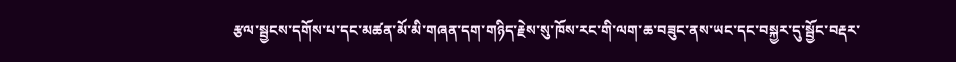རྩལ་སྦྱངས་དགོས་པ་དང་མཚན་མོ་མི་གཞན་དག་གཉིད་རྗེས་སུ་ཁོས་རང་གི་ལག་ཆ་བཟུང་ནས་ཡང་དང་བསྐྱར་དུ་སྦྱོང་བརྡར་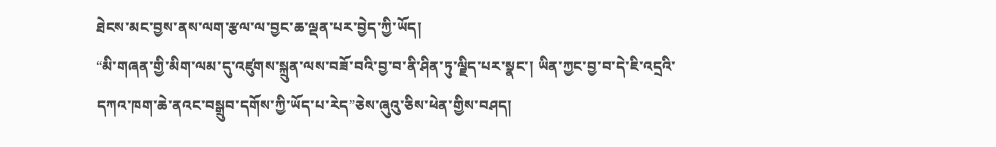ཐེངས་མང་བྱས་ནས་ལག་རྩལ་ལ་བྱང་ཆ་ལྡན་པར་བྱེད་ཀྱི་ཡོད།
“མི་གཞན་གྱི་མིག་ལམ་དུ་འཛུགས་སྐྲུན་ལས་བཟོ་བའི་བྱ་བ་ནི་ཤིན་ཏུ་ལྗིད་པར་སྣང་། ཡིན་ཀྱང་བྱ་བ་དེ་ཇི་འདྲའི་དཀའ་ཁག་ཆེ་ནའང་བསྒྲུབ་དགོས་ཀྱི་ཡོད་པ་རེད”ཅེས་ཞུའུ་ཅིས་ཕེན་གྱིས་བཤད།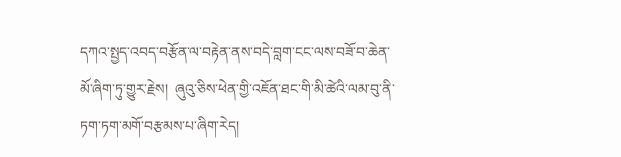དཀའ་སྤྱད་འབད་བརྩོན་ལ་བརྟེན་ནས་བདེ་བླག་ངང་ལས་བཟོ་བ་ཆེན་མོ་ཞིག་ཏུ་གྱུར་རྗེས།  ཞུའུ་ཅིས་ཕེན་གྱི་འཇོན་ཐང་གི་མི་ཚེའི་ལམ་བུ་ནི་ཏག་ཏག་མགོ་བརྩམས་པ་ཞིག་རེད།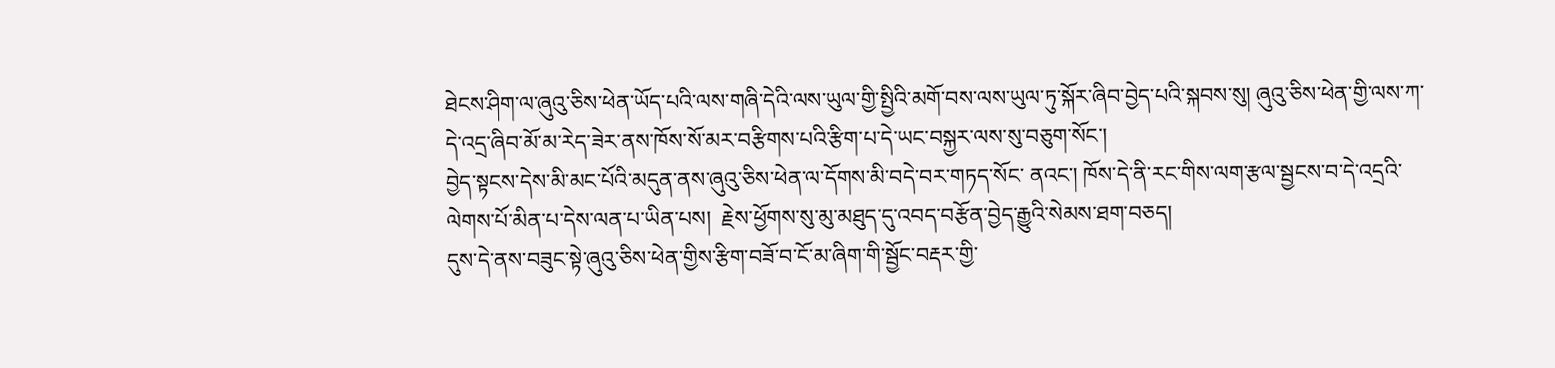ཐེངས་ཤིག་ལ་ཞུའུ་ཅིས་ཕེན་ཡོད་པའི་ལས་གཞི་དེའི་ལས་ཡུལ་གྱི་སྤྱིའི་མགོ་བས་ལས་ཡུལ་ཏུ་སྐོར་ཞིབ་བྱེད་པའི་སྐབས་སུ། ཞུའུ་ཅིས་ཕེན་གྱི་ལས་ཀ་དེ་འདྲ་ཞིབ་མོ་མ་རེད་ཟེར་ནས་ཁོས་སོ་མར་བརྩིགས་པའི་རྩིག་པ་དེ་ཡང་བསྐྱར་ལས་སུ་བཅུག་སོང་།
བྱེད་སྟངས་དེས་མི་མང་པོའི་མདུན་ནས་ཞུའུ་ཅིས་ཕེན་ལ་དོགས་མི་བདེ་བར་གཏད་སོང་ ནའང་། ཁོས་དེ་ནི་རང་གིས་ལག་རྩལ་སྦྱངས་བ་དེ་འདྲའི་ལེགས་པོ་མིན་པ་དེས་ལན་པ་ཡིན་པས།  རྗེས་ཕྱོགས་སུ་མུ་མཐུད་དུ་འབད་བརྩོན་བྱེད་རྒྱུའི་སེམས་ཐག་བཅད།
དུས་དེ་ནས་བཟུང་སྟེ་ཞུའུ་ཅིས་ཕེན་གྱིས་རྩིག་བཟོ་བ་ངོ་མ་ཞིག་གི་སྦྱོང་བརྡར་གྱི་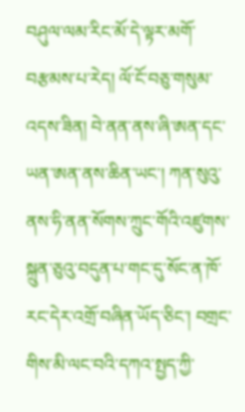བཤུལ་ལམ་རིང་མོ་དེ་ལྟར་མགོ་བརྩམས་པ་རེད། ལོ་ངོ་བཅུ་གསུམ་འདས་ཟིན། བེ་ནན་ནས་ཞི་ཨན་དང་ཡན་ཨན་ནས་ཆིན་ཡང་། ཀན་སུའུ་ནས་ཧི་ནན་སོགས་ཀྲུང་གོའི་འཛུགས་སྐྲུན་ཅུའུ་བདུན་པ་གང་དུ་སོང་ན་ཁོ་རང་དེར་འགྲོ་བཞིན་ཡོད་ཅིང་། བགྲང་གིས་མི་ལང་བའི་དཀའ་སྤྱད་ཀྱི་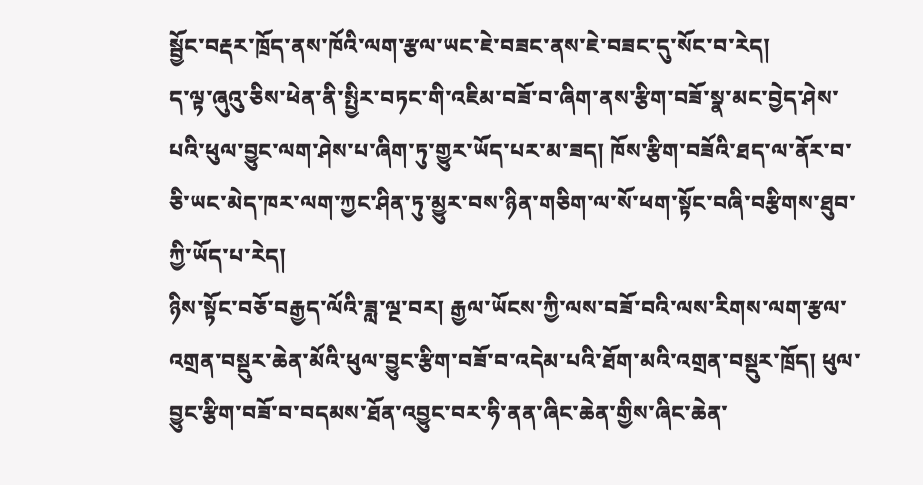སྦྱོང་བརྡར་ཁྲོད་ནས་ཁོའི་ལག་རྩལ་ཡང་ཇེ་བཟང་ནས་ཇེ་བཟང་དུ་སོང་བ་རེད།
ད་ལྟ་ཞུའུ་ཅིས་ཕེན་ནི་སྤྱིར་བཏང་གི་འཇིམ་བཟོ་བ་ཞིག་ནས་རྩིག་བཟོ་སྣ་མང་བྱེད་ཤེས་པའི་ཕུལ་བྱུང་ལག་ཤེས་པ་ཞིག་ཏུ་གྱུར་ཡོད་པར་མ་ཟད། ཁོས་རྩིག་བཟོའི་ཐད་ལ་ནོར་བ་ཅི་ཡང་མེད་ཁར་ལག་ཀྱང་ཤིན་ཏུ་མྱུར་བས་ཉིན་གཅིག་ལ་སོ་ཕག་སྟོང་བཞི་བརྩིགས་ཐུབ་ཀྱི་ཡོད་པ་རེད།
ཉིས་སྟོང་བཅོ་བརྒྱད་ལོའི་ཟླ་ལྔ་བར། རྒྱལ་ཡོངས་ཀྱི་ལས་བཟོ་བའི་ལས་རིགས་ལག་རྩལ་འགྲན་བསྡུར་ཆེན་མོའི་ཕུལ་བྱུང་རྩིག་བཟོ་བ་འདེམ་པའི་ཐོག་མའི་འགྲན་བསྡུར་ཁྲོད། ཕུལ་བྱུང་རྩིག་བཟོ་བ་བདམས་ཐོན་འབྱུང་བར་ཧི་ནན་ཞིང་ཆེན་གྱིས་ཞིང་ཆེན་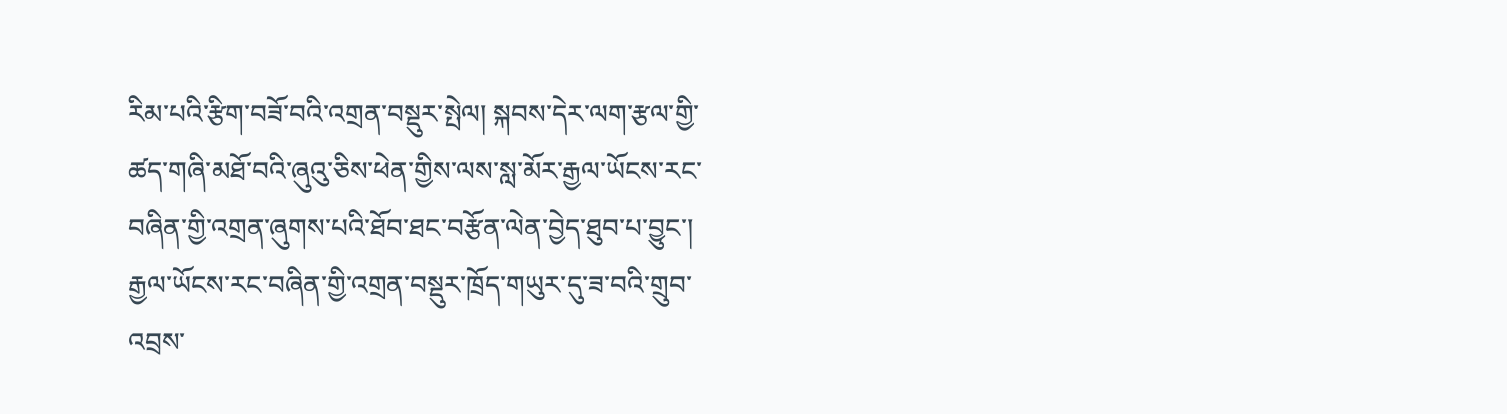རིམ་པའི་རྩིག་བཟོ་བའི་འགྲན་བསྡུར་སྤེལ། སྐབས་དེར་ལག་རྩལ་གྱི་ཚད་གཞི་མཐོ་བའི་ཞུའུ་ཅིས་ཕེན་གྱིས་ལས་སླ་མོར་རྒྱལ་ཡོངས་རང་བཞིན་གྱི་འགྲན་ཞུགས་པའི་ཐོབ་ཐང་བརྩོན་ལེན་བྱེད་ཐུབ་པ་བྱུང་། རྒྱལ་ཡོངས་རང་བཞིན་གྱི་འགྲན་བསྡུར་ཁྲོད་གཡུར་དུ་ཟ་བའི་གྲུབ་འབྲས་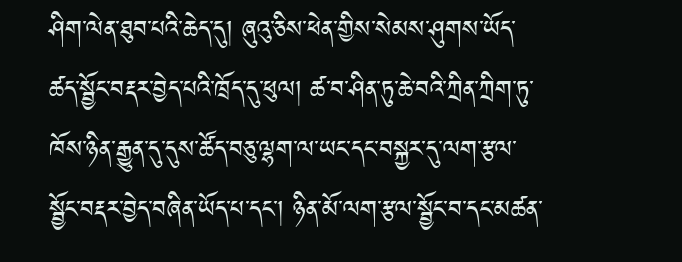ཤིག་ལེན་ཐུབ་པའི་ཆེད་དུ། ཞུའུ་ཅིས་ཕེན་གྱིས་སེམས་ཤུགས་ཡོད་ཚད་སྦྱོང་བརྡར་བྱེད་པའི་ཁྲོད་དུ་ཕུལ། ཚ་བ་ཤིན་ཏུ་ཆེ་བའི་ཀྲིན་ཀྲིག་ཏུ་ཁོས་ཉིན་རྒྱུན་དུ་དུས་ཚོད་བཅུ་ལྷག་ལ་ཡང་དང་བསྐྱར་དུ་ལག་རྩལ་སྦྱོང་བརྡར་བྱེད་བཞིན་ཡོད་པ་དང་། ཉིན་མོ་ལག་རྩལ་སྦྱོང་བ་དང་མཚན་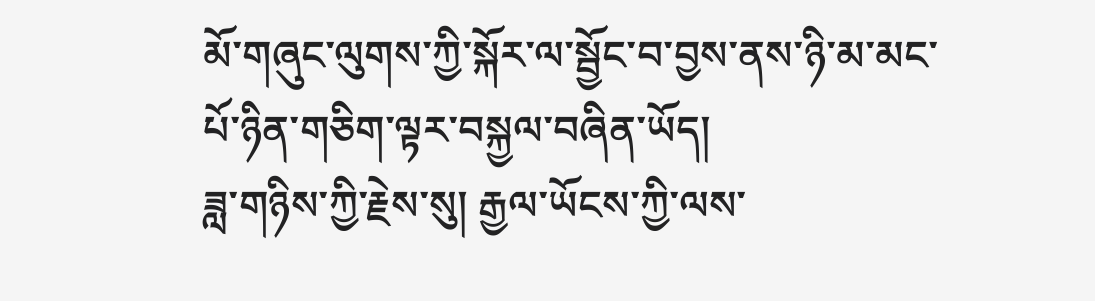མོ་གཞུང་ལུགས་ཀྱི་སྐོར་ལ་སྦྱོང་བ་བྱས་ནས་ཉི་མ་མང་པོ་ཉིན་གཅིག་ལྟར་བསྐྱལ་བཞིན་ཡོད།
ཟླ་གཉིས་ཀྱི་རྗེས་སུ། རྒྱལ་ཡོངས་ཀྱི་ལས་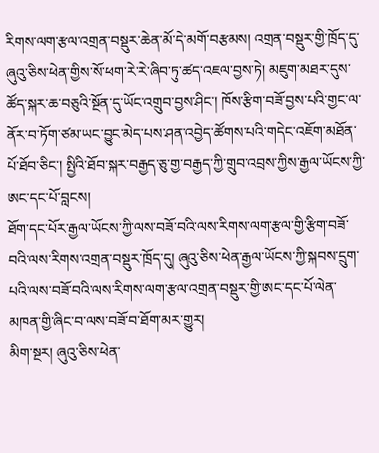རིགས་ལག་རྩལ་འགྲན་བསྡུར་ཆེན་མོ་དེ་མགོ་བརྩམས། འགྲན་བསྡུར་གྱི་ཁྲོད་དུ་ཞུའུ་ཅིས་ཕེན་གྱིས་སོ་ཕག་རེ་རེ་ཞིབ་ཏུ་ཚད་འཇལ་བྱས་ཏེ། མཇུག་མཐར་དུས་ཚོད་སྐར་ཆ་བཅུའི་སྔོན་དུ་ཡོང་འགྲུབ་བྱས་ཤིང་། ཁོས་རྩིག་བཟོ་བྱས་པའི་གྱང་ལ་ནོར་བ་ཏོག་ཙམ་ཡང་བྱུང་མེད་པས་ཤན་འབྱེད་ཚོགས་པའི་གདེང་འཇོག་མཐོན་པོ་ཐོབ་ཅིང་། སྤྱིའི་ཐོབ་སྐར་བརྒྱད་ཅུ་གྱ་བརྒྱད་ཀྱི་གྲུབ་འབྲས་ཀྱིས་རྒྱལ་ཡོངས་ཀྱི་ཨང་དང་པོ་བླངས།
ཐོག་དང་པོར་རྒྱལ་ཡོངས་ཀྱི་ལས་བཟོ་བའི་ལས་རིགས་ལག་རྩལ་གྱི་རྩིག་བཟོ་བའི་ལས་རིགས་འགྲན་བསྡུར་ཁྲོད་དུ། ཞུའུ་ཅིས་ཕེན་རྒྱལ་ཡོངས་ཀྱི་སྐབས་དྲུག་པའི་ལས་བཟོ་བའི་ལས་རིགས་ལག་རྩལ་འགྲན་བསྡུར་གྱི་ཨང་དང་པོ་ལེན་མཁན་གྱི་ཞིང་བ་ལས་བཟོ་བ་ཐོག་མར་གྱུར།
མིག་སྔར། ཞུའུ་ཅིས་ཕེན་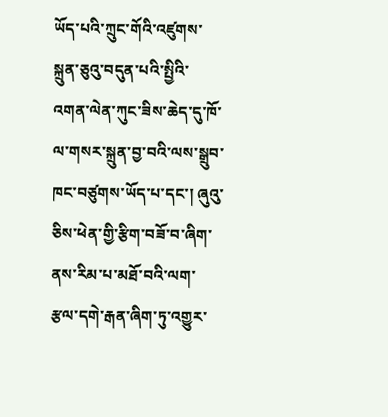ཡོད་པའི་ཀྲུང་གོའི་འཛུགས་སྐྲུན་ཅུའུ་བདུན་པའི་སྤྱིའི་འགན་ལེན་ཀུང་ཟིས་ཆེད་དུ་ཁོ་ལ་གསར་སྐྲུན་བྱ་བའི་ལས་སྒྲུབ་ཁང་བཙུགས་ཡོད་པ་དང་། ཞུའུ་ཅིས་ཕེན་གྱི་རྩིག་བཟོ་བ་ཞིག་ནས་རིམ་པ་མཐོ་བའི་ལག་རྩལ་དགེ་རྒན་ཞིག་ཏུ་འགྱུར་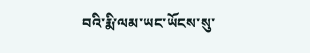བའི་རྨི་ལམ་ཡང་ཡོངས་སུ་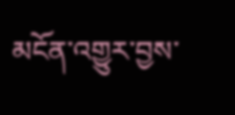མངོན་འགྱུར་བྱས་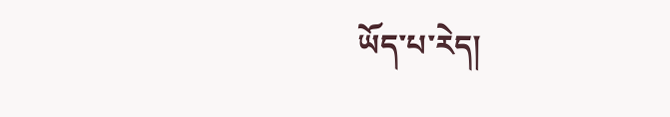ཡོད་པ་རེད།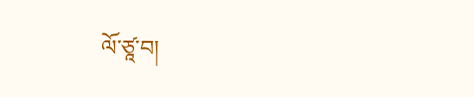ལོ་ཙཱ་བ།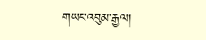གཡང་འབུམ་རྒྱལ།